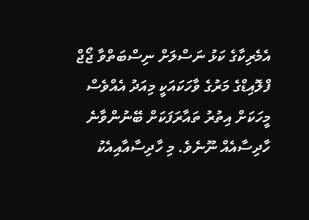އެމެރިކާގެ ކަޅު ނަސްލަށް ނިސްބަތްވާ ޖޯޖް ފްލޮއިޑްގެ މަރުގެ ވާހަކައަކީ މިއަދު އެއްވެސް މީހަކަށް އިތުރު ތައާރަފަކަށް ބޭނުންވާނެ ހާދިސާއެއް ނޫނެވެ. މި ހާދިސާއާއިއެކު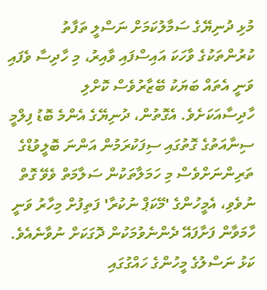މުޅި ދުނިޔޭގެ ސަމާލުކަމަށް ނަސްލީ ތަފާތު ކުރުންތަކުގެ ވާހަކަ އައިސްފައި ވާއިރު، މި ހާދިސާ ވެފައި ވަނީ އެތައް ބަޔަކު ބޭޒާރުވެސް ކޮށްލި ހާދިސާއަކަށެވެ. އެގޮތުން، ދުނިޔޭގެ އެންމެ ބޮޑު ފިލްމީ ސިނާއަތުގެ ގޮތުގައި ސިފަކުރަމުން އަންނަ ބޮލީވުޑްގެ ތަރިންނަށްވެސް މި ހަމަލާތަކުން ސަލާމަތް ވެވޭ ގޮތް ނުވެވި، އެމީހުންގެ 'މޭކަޕް ނުކުރާ' ފަތިފުށް މިހާރު ވަނީ ހާމަވާން ފަށާފައޭ ދެންނެވުމަކުން ދޮގަކަށް ނުވާނެއެވެ.
ކަޅު ނަސްލުގެ މީހުންގެ ހައްގުގައި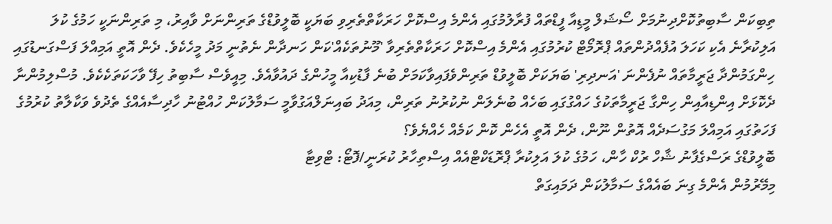ތިބިކަން ސާބިތުކޮށްދިނުމަށް ސޯޝަލް މީޑިއާ ފީޑްތައް ފުރާލުމުގައި އެންމެ އިސްކޮށް ހަރަކާތްތެރިވި ބަޔަކީ ބޮލީވުޑްގެ ތަރިންނަށް ވާއިރު، މި ތަރިންނަކީ ހަމުގެ ކުލަ އަލިކުރާނެ އެކި ކަހަލަ އުފެއްދުންތައް ޕްރޮމޯޓް ކުރުމުގައި އެންމެ އިސްކޮށް ހަރަކާތްތެރިވާ 'މޫނުތަކެއް'ކަން ހަނދާން ނެތުނީ މަދު މީހެކެވެ. ދެން އޮތީ އަމިއްލަ ފަސްގަނޑުގައި ހިންގަމުންދާ ޖަރީމާތައް ނުފެންނަ 'އަނދިރި' ބަޔަކަށް ބޮލީވުޑް ތަރިންވެފައިވާކަމަށް ބުނެ ފާޑުކިއާ މީހުންގެ ދައުވާއެވެ. މިއީވެސް ސާބިތު ހިފޭ ވާހަކަތަކެކެވެ. މުސްލިމުންނާ ދެކޮޅަށް އިންޑިއާއިން ހިންގާ ޖަރީމާތަކުގެ ހައްގުގައި ބަހެއް ބުނެލަން ނުކުރުނު ތަރިން، މިއަދު ބައިނަލްއަގުވާމީ ސަމާލުކަން ހުއްޓުނު ހާދިސާއެއްގެ ތެދުވެ ވަކާލާތު ކުރުމުގެ ފަހަތުގައި އަމިއްލަ މަގުސަދެއް އޮތުން ނޫން، ދެން އޮތީ އެހެން ކޮން ކަމެއް ހެއްޔެވެ؟
ބޮލީވުޑްގެ ރަސްގެފާނު ޝާހް ރުކް ހާން، ހަމުގެ ކުލަ އަލިކުރާ ޕްރޮޑަކްޓްއެއް އިސްތިހާރު ކުރަނީ/ފޮޓޯ: ޓްވިޓާ
މިމޭރުމުން އެންމެ ގިނަ ބައެއްގެ ސަމާލުކަން ދަމައިގަތް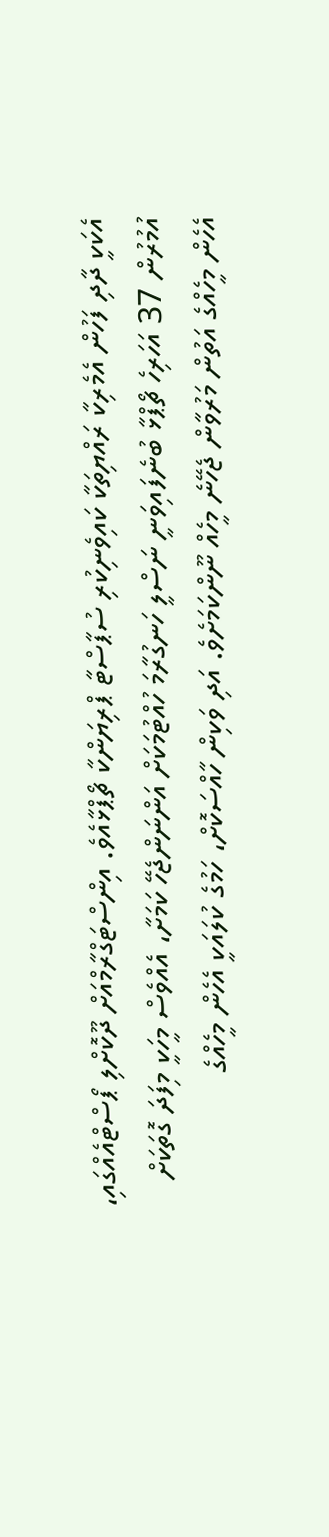އެކަކީ ދާދި ފަހުން އެމެރިކާ ރައްޔިތަކާ ކައިވެނިކުރި ސުޕާސްޓާ ޕްރިޔަންކާ ޗޯޕްޅާއެވެ. އިންސްޓަގްރާމްއަށް ދޫކޮށްލި ޕޯސްޓްއެއްގައި، އުމުރުން 37 އަހަރިހެ ޗޯޕްޅާ ބުނެފައިވަނީ ނަސްލީ ހަނގުރާމަ ހުއްޓުމަކަށް އަންނަންޖެހޭ ކަމަށާ، އެއްވެސް މީހަކީ މިފަދަ ގޮތަކަށް އެހެން މީހެއްގެ އަތުން މަރުވާން ޖެހޭނެ މީހެއް ނޫންކަމަށެވެ. އަދި ވަކިން ހާއްސަކޮށް، ހަމުގެ ކުލައަކީ އެހެން މީހެއްގެ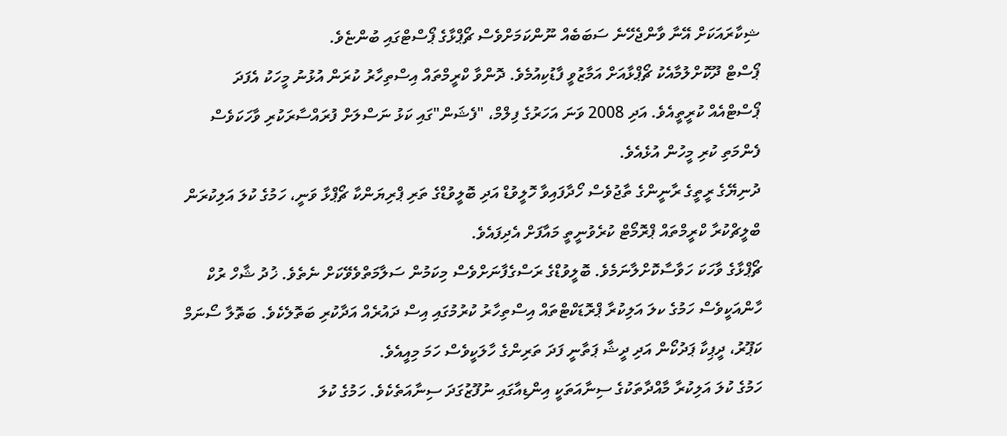ޝިކާރައަކަށް އޭނާ ވާންޖެހޭނެ ސަބަބެއް ނޫންކަމަށްވެސް ޗޯޕްޅާގެ ޕޯސްޓްގައި ބުންޏެވެ.
ޕޯސްޓް ދޫކޮށްލުމާއެކު ޗޯޕްޅާއަށް އަމާޒުވީ ފާޑުކިއުމެވެ. ދޮންވާ ކްރީމްތައް އިސްތިހާރު ކުރަން އުޅުނު މީހަކު އެފަދަ ޕޯސްޓްއެއް ކުރީތީއެވެ. އަދި 2008 ވަނަ އަހަރުގެ ފިލްމް، "ފެޝަން"ގައި ކަޅު ނަސްލަށް ފުރައްސާރަކުރި ވާހަކަވެސް ފެންމަތި ކުރި މީހުން އުޅެއެވެ.
ދުނިޔޭގެ ރީތީގެ ރާނީންގެ ތާޖުވެސް ހޯދާފައިވާ ހޮލީވުޑް އަދި ބޮލީވުޑްގެ ތަރި ޕްރިޔަންކާ ޗޯޕްޅާ ވަނީ، ހަމުގެ ކުލަ އަލިކުރަން ބްލީޗްކުރާ ކްރީމްތައް ޕްރޮމޯޓް ކުރެވުނީތީ މައާފަށް އެދިފައެވެ.
ޗޯޕްޅާގެ ވާހަކަ ހަވާސާކޮށްލާނަމެވެ. ބޮލީވުޑްގެ ރަސްގެފާނަށްވެސް މިކަމުން ސަލާމަތްވެވޭކަށް ނެތެވެ. ޚުދު ޝާހް ރުކް ހާންއަކީވެސް ހަމުގެ ކލަ އަލިކުރާ ޕްރޮޑަކްޓްތައް އިސްތިހާރު ކުރުމުގައި އިސް ދައުރެއް އަދާކުރި ބަތޮލެކެވެ. ބަތޮލާ ސޯނަމް ކަޕޫރު، ދީޕިކާ ޕަދުކޯން އަދި ދީޝާ ޕަތާނީ ފަދަ ތަރިންގެ ހާލަކީވެސް ހަމަ މިއީއެވެ.
ހަމުގެ ކުލަ އަލިކުރާ މާއްދާތަކުގެ ސިނާއަތަކީ އިންޑިއާގައި ނުފޫޒުގަދަ ސިނާއަތެކެވެ. ހަމުގެ ކުލަ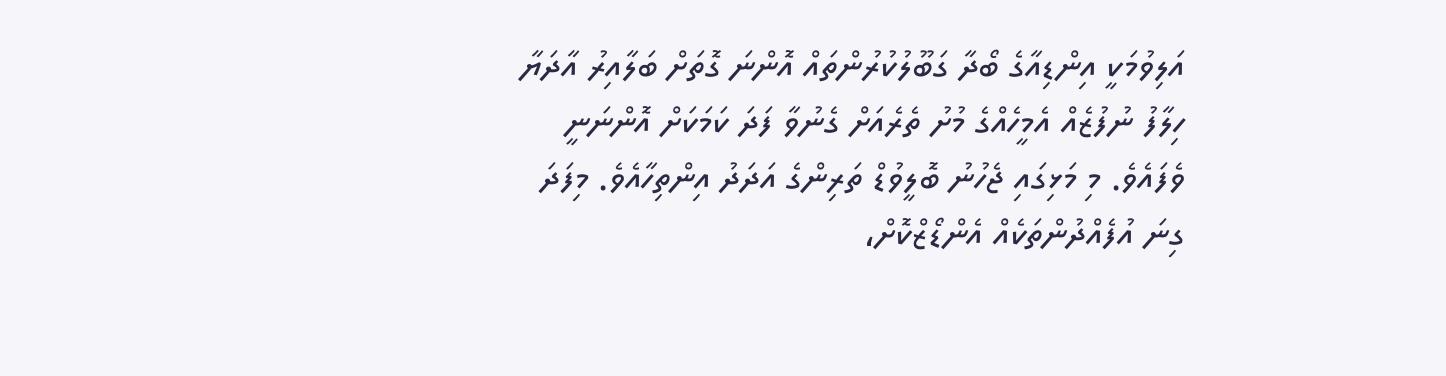އަލިވުމަކީ އިންޑިއާގެ ބޯދާ ގަބޫލުކުރުންތައް އޮންނަ ގޮތަށް ބަލާއިރު އާދަޔާ ހިލާފު ނުފުޒެއް އެމީހެއްގެ މުށު ތެރެއަށް ގެނުވާ ފަދަ ކަމަކަށް އޮންނަނީ ވެފައެވެ. މި މަޅިގައި ޖެހުނު ބޮލީވުޑް ތަރިންގެ އަދަދު އިންތިހާއެވެ. މިފަދަ ގިނަ އުފެއްދުންތަކެއް އެންޑޯޒްކޮށް،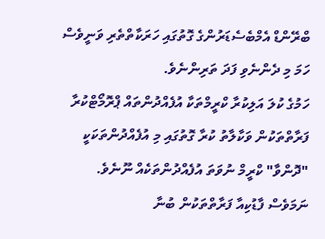ބްރޭންޑް އެމްބެސެޑަރުންގެ ގޮތުގައި ހަރަކާތްތެރި ވަނީވެސް ހަމަ މި ދެންނެވި ފަދަ ތަރިންނެވެ.
ހަމުގެ ކުލަ އަލިކުރާ ކްރީމްތަކާ އުފެއްދުންތައް ޕްރޮމޯޓްކުރާ ފަރާތްތަކުން ވަކާލާތު ކުރާ ގޮތުގައި މި އުފެއްދުންތަކަކީ "ދޮންވާ" ކްރީމް ނުވަތަ އުފެއްދުންތަކެއް ނޫނެވެ.
ނަމަވެސް ފާޑުކިއާ ފަރާތްތަކުން ބުނާ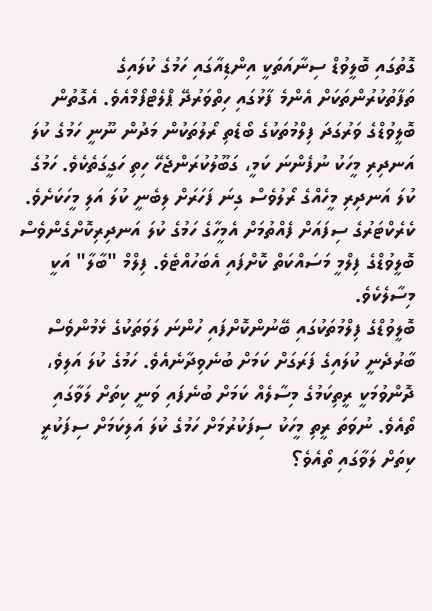ގޮތުގައި ބޮލީވުޑް ސިނާއަތަކީ އިންޑިއާގައި ހަމުގެ ކުލައިގެ ތަފާތުކުރުންތަކަށް އެންމެ ފާޅުގައި ހިތްވަރުދޭ ޕްލެޓްފޯމްއެވެ. އެގޮތުން ބޮލީވުޑްގެ ވަރުގަދަ ފިލްމުތަކުގެ ބޯޑެތި ރޯލުތަކުން މަދުން ނޫނީ ހަމުގެ ކުލަ އަނދިރި މީހަކު ނުފެންނަ ކަމީ، ގަބޫލުކުރަންޖެހޭ ހިތި ހަގީގަތެކެވެ. ހަމުގެ ކުލަ އަނދިރި މީހެއްގެ ރޯލުވެސް ގިނަ ފަހަރަށް ލިބެނީ ކުލަ އަލި މީހަކަށެވެ. ކެރެކްޓަރުގެ ސިފައަށް ފެއްތުމަށް އެމީހާގެ ހަމުގެ ކުލަ އަނދިރިކޮށްގެންވެސް ބޮލީވުޑްގެ ފިލްމީ މަސައްކަތް ކޮށްފައި އެބަހުއްޓެވެ. ފިލްމް "ބާލާ" އަކީ މިސާލެކެވެ.
ބޮލީވުޑްގެ ފިލްމުތަކުގައި ބޭނުންކޮށްފައި ހުންނަ ލަވަތަކުގެ ޅެމުންވެސް ބާރުދެނީ ކުލައިގެ ފަރަގަށް ކަމަށް ބުނެވިދާނެއެވެ. ހަމުގެ ކުލަ އަލިވެ، ދޮންވުމަކީ ރީތިކަމުގެ މިސާލެއް ކަމަށް ބުނެފައި ވަނީ ކިތަށް ލަވާގައި ތޯއެވެ. ނުވަތަ ރީތި މީހަކު ސިފަކުރުމަށް ހަމުގެ ކުލަ އަލިކަމަށް ސިފަކުރީ ކިތަށް ލަވާގައި ތޯއެވެ؟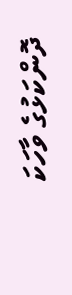ދޮންކަޅުގެ ވާހަކަ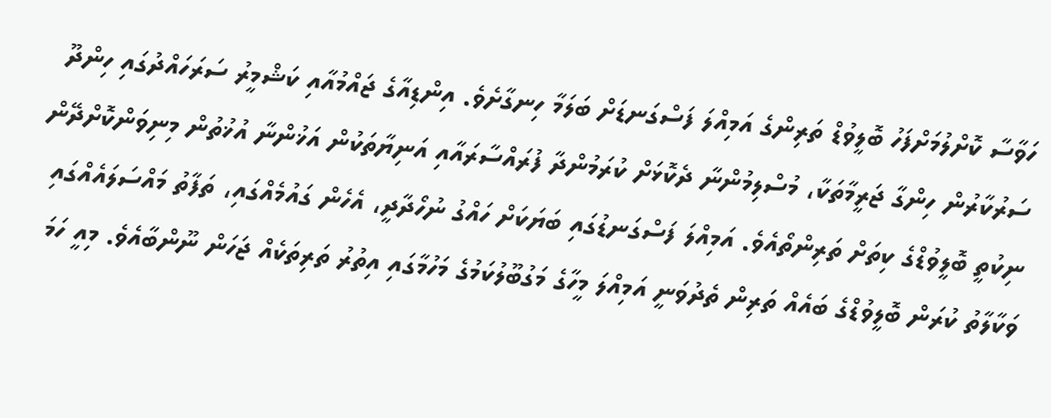ހަވާސާ ކޮށްލުމަށްފަހު ބޮލީވުޑް ތަރިންގެ އަމިއްލަ ފަސްގަނޑަށް ބަލަމާ ހިނގާށެވެ. އިންޑިއާގެ ޖައްމުއާއި ކަޝްމީރު ސަރަހައްދުގައި ހިންދޫ ސަރުކާރުން ހިންގާ ޖަރީމާތަކާ، މުސްލިމުންނާ ދެކޮޅަށް ކުރަމުންދާ ފުރައްސާރައާއި އަނިޔާތަކުން އަޚުންނާ އުޚުތުން މިނިވަންކޮށްދޭން ނިކުތީ ބޮލީވުޑްގެ ކިތަށް ތަރިންތޯއެވެ. އަމިއްލަ ފަސްގަނޑުގައި ބަޔަކަށް ހައްގު ނުހޯދާދީ، އެހެން ގައުމެއްގައި، ތަފާތު މައްސަލައެއްގައި ވަކާލާތު ކުރަން ބޮލީވުޑްގެ ބައެއް ތަރިން ތެދުވަނީ އަމިއްލަ މީހާގެ މަގުބޫލުކަމުގެ މަހުމާގައި އިތުރު ތަރިތަކެއް ޖަހަން ނޫންބާއެވެ. މިއީ ހަމަ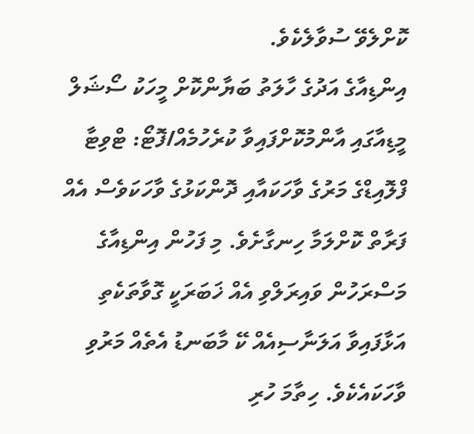ކޮށްލެވޭ ސުވާލެކެވެ.
އިންޑިއާގެ އަދުގެ ހާލަތު ބަޔާންކޮށް މީހަކު ސޯޝަލް މީޑިއާގައި އާންމުކޮށްފައިވާ ކުރެހުމެއް/ފޮޓޯ: ޓްވިޓާ
ފްލޮއިޑްގެ މަރުގެ ވާހަކައާއި ދޮންކަޅުގެ ވާހަކަވެސް އެއް ފަރާތް ކޮށްލަމާ ހިނގާށެވެ. މި ފަހުން އިންޑިއާގެ މަސްރަހުން ވައިރަލްވި އެއް ޚަބަރަކީ ގޮވާތަކެތި އަޅާފައިވާ އަލަނާސިއެއް ކޭ މާބަނޑު އެތެއް މަރުވި ވާހަކައެކެވެ. ހިތާމަ ހުރި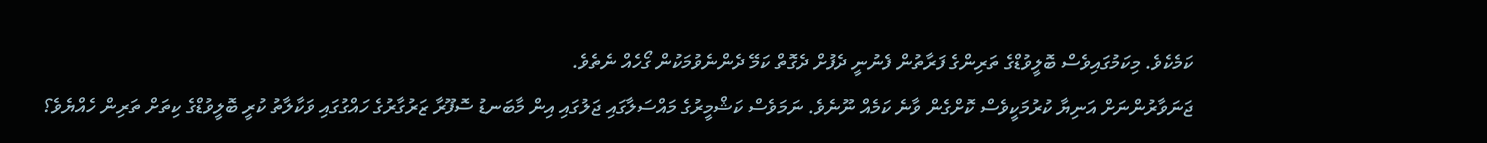ކަމެކެވެ. މިކަމުގައިވެސް ބޮލީވުޑްގެ ތަރިންގެ ފަރާތުން ފެނުނީ ދެފުށް ދެގޮތް ކަމޭ ދެންނެވުމަކުން ގޯހެއް ނެތެވެ.
ޖަނަވާރުންނަށް އަނިޔާ ކުރުމަކީވެސް ކޮށްގެން ވާނެ ކަމެއް ނޫނެވެ. ނަމަވެސް ކަޝްމީރުގެ މައްސަލާގައި ޖަލުގައި އިން މާބަނޑު ސޮފޫރާ ޒަރުގާރުގެ ހައްގުގައި ވަކާލާތު ކުރީ ބޮލީވުޑްގެ ކިތަށް ތަރިން ހެއްޔެވެ؟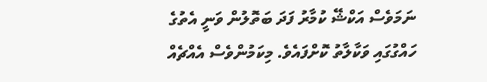ނަމަވެސް އަކްޝޭ ކުމާރު ފަދަ ބަތޮލުން ވަނީ އެތުގެ ހައްގުގައި ވަކާލާތު ކޮށްފައެވެ. މިކަމުންވެސް އެއްޗެއް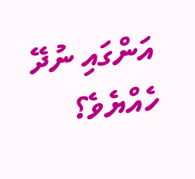އަންގައި ނުދޭ ހެއްޔެވެ؟